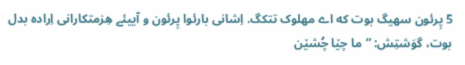5 پِرئون سهیگ بوت که اے مهلوک تتکگ. اِشانی بارئوا پِرئون و آییئے هِزمتکارانی اِراده بدل بوت، گوَشتِش: ”ما چێا چُشێن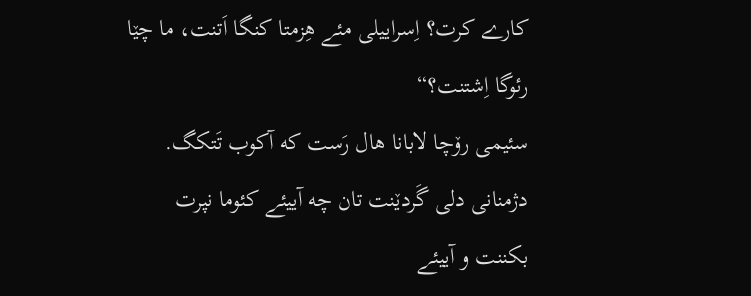کارے کرت؟ اِسراییلی مئے هِزمتا کنگا اَتنت، ما چێا رئوگا اِشتنت؟“
سئیمی رۆچا لابانا هال رَست که آکوب تَتکگ.
دژمنانی دلی گَردێنت تان چه آییئے کئوما نپرت بکننت و آییئے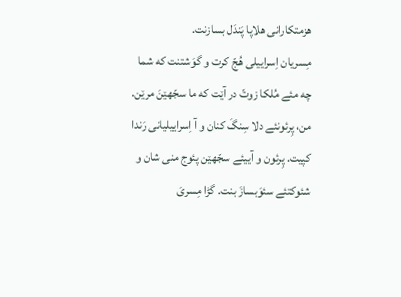هزمتکارانی هلاپا پَندَل بسازنت.
مِسریان اِسراییلی هُجّ کرت و گوَشتنت که شما چه مئے مُلکا زوتّ در آێت که ما سجّهێنَ مرێن.
من، پِرئونئے دلا سِنگَ کنان و آ اِسراییلیانی رَندا کپیت. پِرئون و آییئے سجّهێن پئوج منی شان و شئوکتئے سئوَبسازَ بنت. گڑا مِسریَ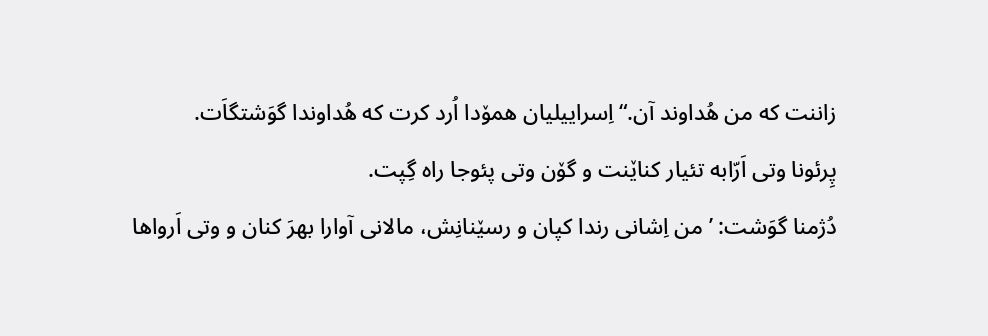زاننت که من هُداوند آن.“ اِسراییلیان همۆدا اُرد کرت که هُداوندا گوَشتگاَت.
پِرئونا وتی اَرّابه تئیار کناێنت و گۆن وتی پئوجا راه گِپت.
دُژمنا گوَشت: ’من اِشانی رندا کپان و رسێنانِش، مالانی آوارا بهرَ کنان و وتی اَرواها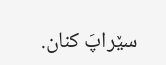سێراپَ کنان.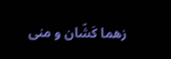زهما کَشّان و منی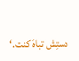دستِش تباهَ کنت.‘